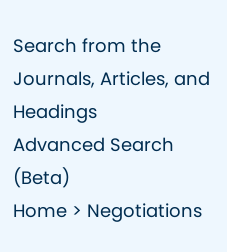Search from the Journals, Articles, and Headings
Advanced Search (Beta)
Home > Negotiations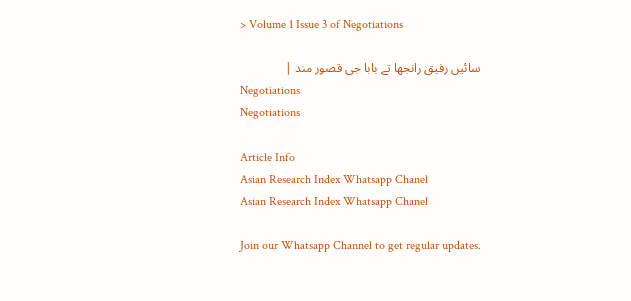> Volume 1 Issue 3 of Negotiations

سائیں رفیق رانجھا تے بابا جی قصور مند |
Negotiations
Negotiations

Article Info
Asian Research Index Whatsapp Chanel
Asian Research Index Whatsapp Chanel

Join our Whatsapp Channel to get regular updates.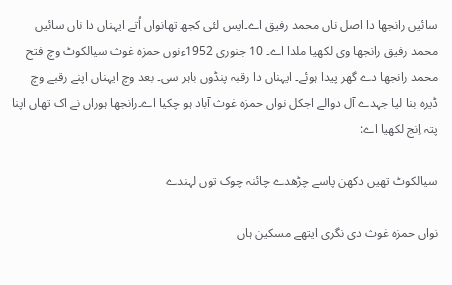سائیں رانجھا دا اصل ناں محمد رفیق اے۔ایس لئی کجھ تھانواں اُتے ایہناں دا ناں سائیں محمد رفیق رانجھا وی لکھیا ملدا اے۔ 10 جنوری 1952ءنوں حمزہ غوث سیالکوٹ وچ فتح محمد رانجھا دے گھر پیدا ہوئے۔ ایہناں دا رقبہ پنڈوں باہر سی۔ بعد وچ ایہناں اپنے رقبے وچ ڈیرہ بنا لیا جہدے آل دوالے اجکل نواں حمزہ غوث آباد ہو چکیا اے۔رانجھا ہوراں نے اک تھاں اپنا پتہ اِنج لکھیا اے:

سیالکوٹ تھیں دکھن پاسے چڑھدے چائنہ چوک توں لہندے

نواں حمزہ غوث دی نگری ایتھے مسکین ہاں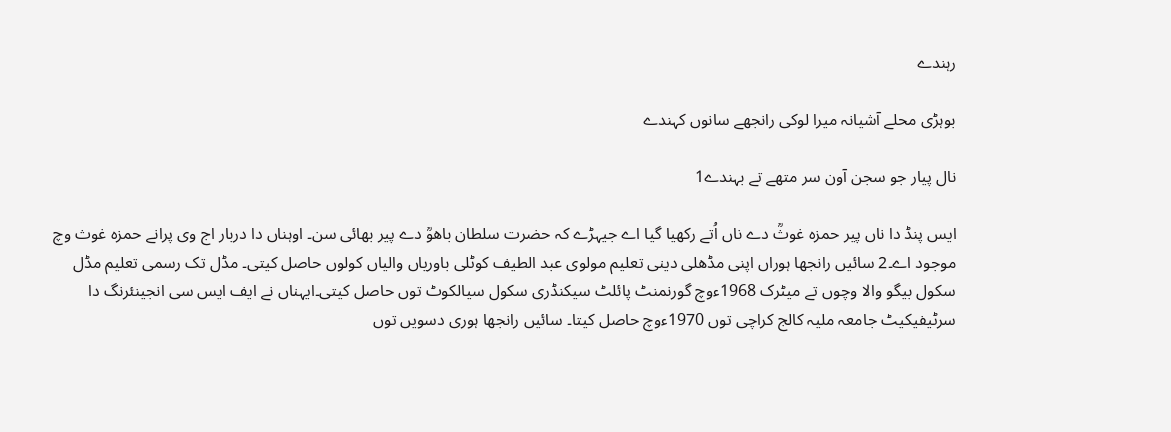رہندے

بوہڑی محلے آشیانہ میرا لوکی رانجھے سانوں کہندے

نال پیار جو سجن آون سر متھے تے بہندے1

ایس پنڈ دا ناں پیر حمزہ غوثؒ دے ناں اُتے رکھیا گیا اے جیہڑے کہ حضرت سلطان باھوؒ دے پیر بھائی سن۔ اوہناں دا دربار اج وی پرانے حمزہ غوث وچ موجود اے۔2 سائیں رانجھا ہوراں اپنی مڈھلی دینی تعلیم مولوی عبد الطیف کوٹلی باوریاں والیاں کولوں حاصل کیتی۔ مڈل تک رسمی تعلیم مڈل سکول بیگو والا وچوں تے میٹرک 1968ءوچ گورنمنٹ پائلٹ سیکنڈری سکول سیالکوٹ توں حاصل کیتی۔ایہناں نے ایف ایس سی انجینئرنگ دا سرٹیفیکیٹ جامعہ ملیہ کالج کراچی توں 1970ءوچ حاصل کیتا۔ سائیں رانجھا ہوری دسویں توں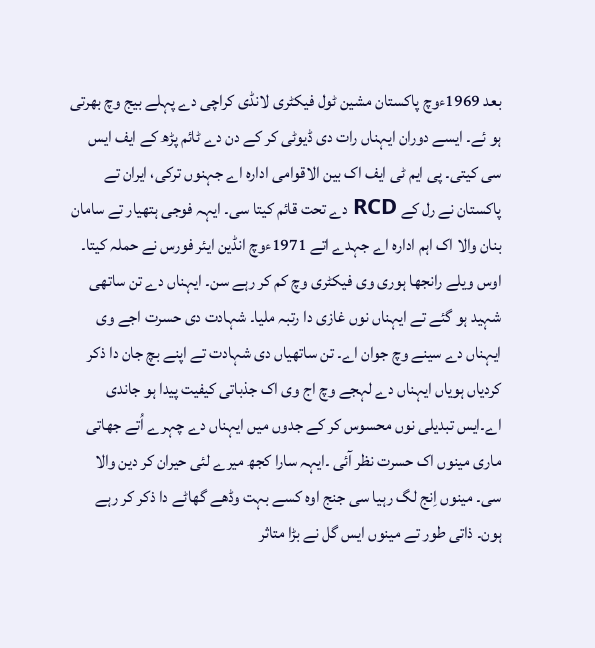بعد 1969ءوچ پاکستان مشین ٹول فیکٹری لانڈی کراچی دے پہلے بیج وچ بھرتی ہو ئے۔ ایسے دوران ایہناں رات دی ڈیوٹی کر کے دن دے ٹائم پڑھ کے ایف ایس سی کیتی۔ پی ایم ٹی ایف اک بین الاقوامی ادارہ اے جہنوں ترکی، ایران تے پاکستان نے رل کے RCD دے تحت قائم کیتا سی۔ ایہہ فوجی ہتھیار تے سامان بنان والا اک اہم ادارہ اے جہدے اتے 1971ءوچ انڈین ایئر فورس نے حملہ کیتا۔ اوس ویلے رانجھا ہوری وی فیکٹری وچ کم کر رہے سن۔ ایہناں دے تن ساتھی شہید ہو گئے تے ایہناں نوں غازی دا رتبہ ملیا۔ شہادت دی حسرت اجے وی ایہناں دے سینے وچ جوان اے۔ تن ساتھیاں دی شہادت تے اپنے بچ جان دا ذکر کردیاں ہویاں ایہناں دے لہجے وچ اج وی اک جذباتی کیفیت پیدا ہو جاندی اے۔ایس تبدیلی نوں محسوس کر کے جدوں میں ایہناں دے چہرے اُتے جھاتی ماری مینوں اک حسرت نظر آئی ۔ایہہ سارا کجھ میرے لئی حیران کر دین والا سی۔ مینوں اِنج لگ رہیا سی جنج اوہ کسے بہت وڈھے گھاٹے دا ذکر کر رہے ہون۔ ذاتی طور تے مینوں ایس گل نے بڑا متاثر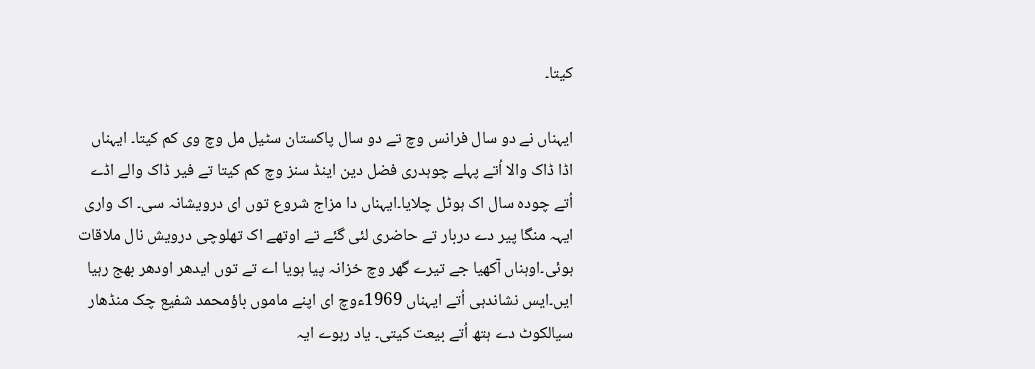کیتا۔

ایہناں نے دو سال فرانس وچ تے دو سال پاکستان سٹیل مل وچ وی کم کیتا۔ ایہناں اڈا ڈاک والا اُتے پہلے چوہدری فضل دین اینڈ سنز وچ کم کیتا تے فیر ڈاک والے اڈے اُتے چودہ سال اک ہوٹل چلایا۔ایہناں دا مزاج شروع توں ای درویشانہ سی۔ اک واری ایہہ منگا پیر دے دربار تے حاضری لئی گئے تے اوتھے اک تھلوچی درویش نال ملاقات ہوئی۔اوہناں آکھیا جے تیرے گھر وچ خزانہ پیا ہویا اے تے توں ایدھر اودھر بھج رہیا ایں۔ایس نشاندہی اُتے ایہناں 1969ءوچ ای اپنے ماموں باؤمحمد شفیع چک منڈھار سیالکوٹ دے ہتھ اُتے بیعت کیتی۔ یاد رہوے ایہ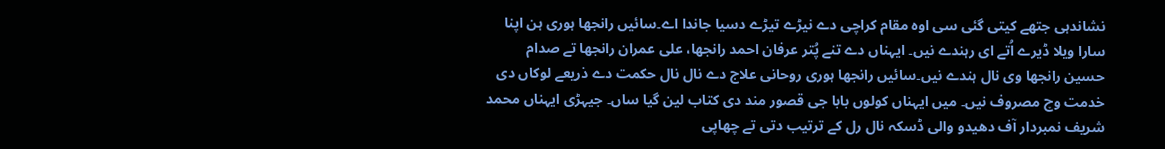نشاندہی جتھے کیتی گئی سی اوہ مقام کراچی دے نیڑے تیڑے دسیا جاندا اے۔سائیں رانجھا ہوری ہن اپنا سارا ویلا ڈیرے اُتے ای رہندے نیں۔ ایہناں دے تنے پُتر عرفان احمد رانجھا، علی عمران رانجھا تے صدام حسین رانجھا وی نال ہندے نیں۔سائیں رانجھا ہوری روحانی علاج دے نال نال حکمت دے ذریعے لوکاں دی خدمت وچ مصروف نیں۔ میں ایہناں کولوں بابا جی قصور مند دی کتاب لین گیا ساں۔ جیہڑی ایہناں محمد شریف نمبردار آف دھیدو والی ڈسکہ نال رل کے ترتیب دتی تے چھاپی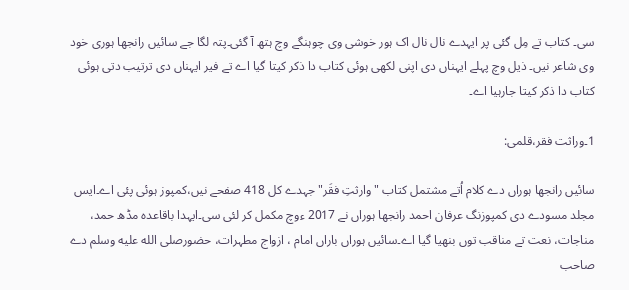سی۔ کتاب تے مِل گئی پر ایہدے نال نال اک ہور خوشی وی چوہنگے وچ ہتھ آ گئی۔پتہ لگا جے سائیں رانجھا ہوری خود وی شاعر نیں۔ ذیل وچ پہلے ایہناں دی اپنی لکھی ہوئی کتاب دا ذکر کیتا گیا اے تے فیر ایہناں دی ترتیب دتی ہوئی کتاب دا ذکر کیتا جارہیا اے۔

1۔وراثت فقر،قلمی:

سائیں رانجھا ہوراں دے کلام اُتے مشتمل کتاب " وارثتِ فقَر" جہدے کل 418 صفحے نیں،کمپوز ہوئی پئی اے۔ایس مجلد مسودے دی کمپوزنگ عرفان احمد رانجھا ہوراں نے 2017 ءوچ مکمل کر لئی سی۔ایہدا باقاعدہ مڈھ حمد، مناجات، نعت تے مناقب توں بنھیا گیا اے۔سائیں ہوراں باراں امام ، ازواج مطہرات، حضورصلى الله عليه وسلم دے صاحب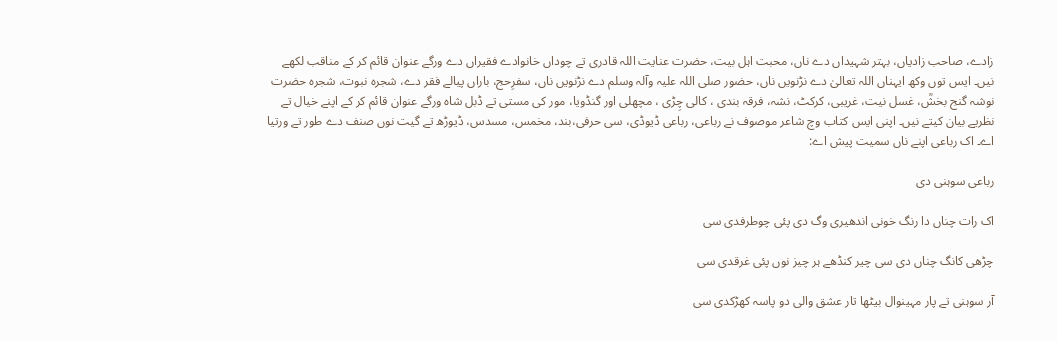زادے، صاحب زادیاں، بہتر شہیداں دے ناں، محبت اہل بیت، حضرت عنایت اللہ قادری تے چوداں خانوادے فقیراں دے ورگے عنوان قائم کر کے مناقب لکھے نیں۔ ایس توں وکھ ایہناں اللہ تعالیٰ دے نڑنویں ناں، حضور صلی اللہ علیہ وآلہ وسلم دے نڑنویں ناں، سفرِحج، باراں پیالے فقر دے، شجرہ نبوت، شجرہ حضرت نوشہ گنج بخشؒ، غسل نیت، غریبی، کرکٹ، نشہ، فرقہ بندی ، کالی چِڑی ، مچھلی اور گنڈویا، مور کی مستی تے ڈبل شاہ ورگے عنوان قائم کر کے اپنے خیال تے نظریے بیان کیتے نیں۔ اپنی ایس کتاب وچ شاعر موصوف نے رباعی، رباعی ڈیوڈی، سی حرفی،بند، مخمس، مسدس، ڈیوڑھ تے گیت نوں صنف دے طور تے ورتیا اے۔ اک رباعی اپنے ناں سمیت پیش اے:

رباعی سوہنی دی

اک رات چناں دا رنگ خونی اندھیری وگ دی پئی چوطرفدی سی

چڑھی کانگ چناں دی سی چیر کنڈھے ہر چیز نوں پئی غرقدی سی

آر سوہنی تے پار مہینوال بیٹھا تار عشق والی دو پاسہ کھڑکدی سی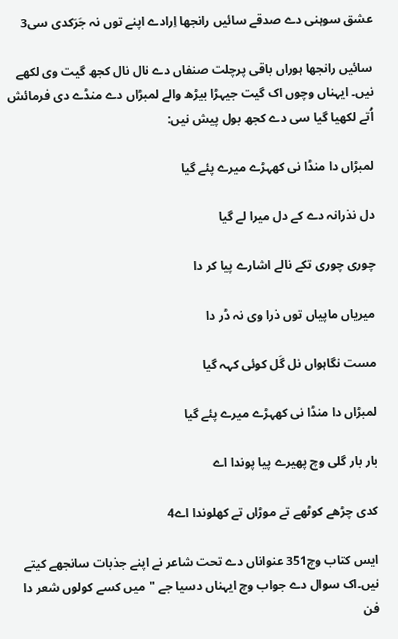عشق سوہنی دے صدقے سائیں رانجھا اِرادے اپنے توں نہ جَرَکدی سی3

سائیں رانجھا ہوراں باقی پرچلت صنفاں دے نال نال کجھ گیت وی لکھے نیں۔ ایہناں وچوں اک گیت جیہڑا بیڑھ والے لمبڑاں دے منڈے دی فرمائش اُتے لکھیا گیا سی دے کجھ بول پیش نیں:

لمبڑاں دا منڈا نی کھہڑے میرے پئے گیا

دل نذرانہ دے کے دل میرا لے گیا

چوری چوری تکے نالے اشارے پیا کر دا

میریاں ماپیاں توں ذرا وی نہ ڈر دا

مست نگاہواں نل گَل کوئی کہہ گیا

لمبڑاں دا منڈا نی کھہڑے میرے پئے گیا

بار بار گلی وچ پھیرے پیا پوندا اے

کدی چڑھے کوٹھے تے موڑاں تے کھلوندا اے4

ایس کتاب وچ351 عنواناں دے تحت شاعر نے اپنے جذبات سانجھے کیتے نیں۔اک سوال دے جواب وچ ایہناں دسیا جے "میں کسے کولوں شعر دا فن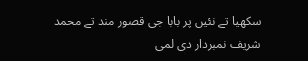سکھیا تے نئیں پر بابا جی قصور مند تے محمد شریف نمبردار دی لمی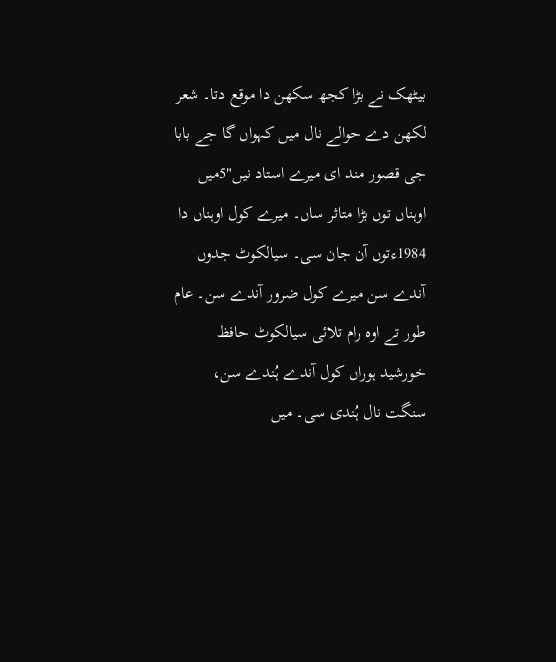بیٹھک نے بڑا کجھ سکھن دا موقع دتا۔ شعر لکھن دے حوالے نال میں کہواں گا جے بابا جی قصور مند ای میرے استاد نیں"5میں اوہناں توں بڑا متاثر ساں۔ میرے کول اوہناں دا 1984ءتوں آن جان سی۔ سیالکوٹ جدوں آندے سن میرے کول ضرور آندے سن۔ عام طور تے اوہ رام تلائی سیالکوٹ حافظ خورشید ہوراں کول آندے ہُندے سن، سنگت نال ہُندی سی۔ میں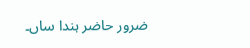ضرور حاضر ہندا ساں۔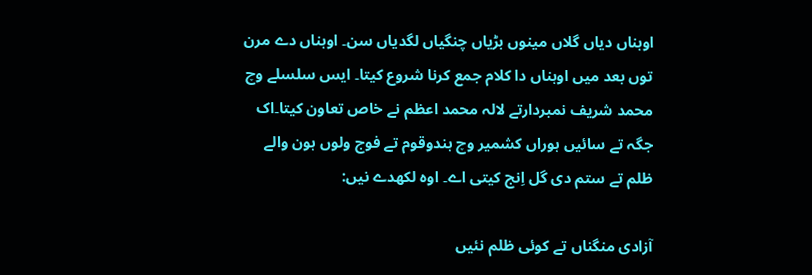اوہناں دیاں گلاں مینوں بڑیاں چنگیاں لگدیاں سن۔ اوہناں دے مرن توں بعد میں اوہناں دا کلام جمع کرنا شروع کیتا۔ ایس سلسلے وچ محمد شریف نمبردارتے لالہ محمد اعظم نے خاص تعاون کیتا۔اک جگہ تے سائیں ہوراں کشمیر وچ ہندوقوم تے فوج ولوں ہون والے ظلم تے ستم دی گل اِنج کیتی اے۔ اوہ لکھدے نیں:

آزادی منگناں تے کوئی ظلم نئیں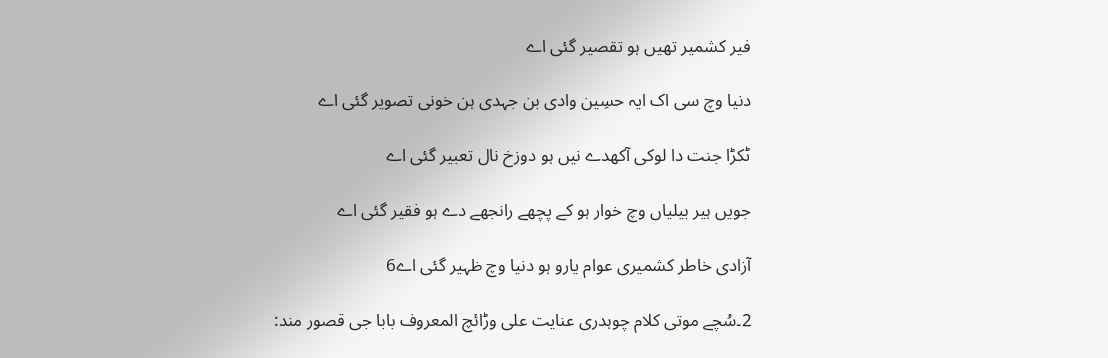فیر کشمیر تھیں ہو تقصیر گئی اے

دنیا وچ سی اک ایہ حسِین وادی بن جہدی ہن خونی تصویر گئی اے

ٹکڑا جنت دا لوکی آکھدے نیں ہو دوزخ نال تعبیر گئی اے

جویں ہیر بیلیاں وچ خوار ہو کے پچھے رانجھے دے ہو فقیر گئی اے

آزادی خاطر کشمیری عوام یارو ہو دنیا وچ ظہیر گئی اے6

2۔سُچے موتی کلام چوہدری عنایت علی وڑائچ المعروف بابا جی قصور مند: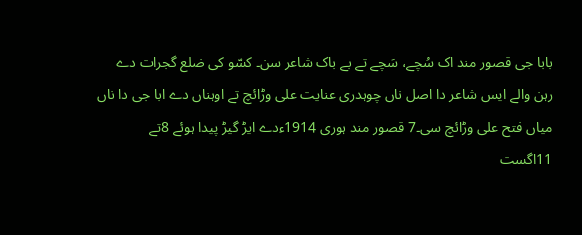بابا جی قصور مند اک سُچے، سَچے تے بے باک شاعر سن۔ کسّو کی ضلع گجرات دے رہن والے ایس شاعر دا اصل ناں چوہدری عنایت علی وڑائچ تے اوہناں دے ابا جی دا ناں میاں فتح علی وڑائچ سی۔7 قصور مند ہوری 1914ءدے ایڑ گیڑ پیدا ہوئے 8تے 11اگست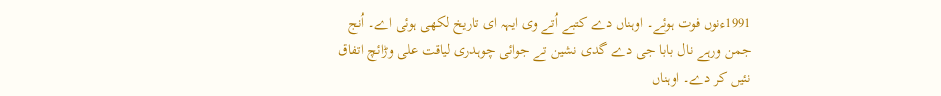1991ءنوں فوت ہوئے۔ اوہناں دے کتبے اُتے وی ایہہ ای تاریخ لکھی ہوئی اے۔ اُنج جمن ورہے نال بابا جی دے گدی نشین تے جوائی چوہدری لیاقت علی وڑائچ اتفاق نئیں کر دے۔ اوہناں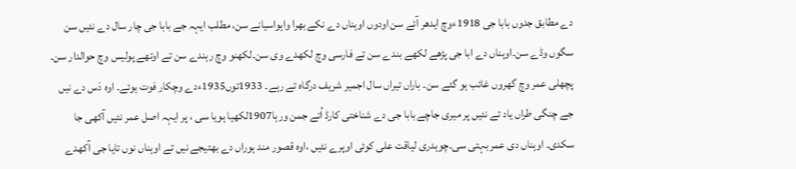دے مطابق جدوں بابا جی 1918ءوچ ایدھر آئے سن اودوں اوہناں دے نکے بھرا واہواسیانے سن، مطلب ایہہ جے بابا جی چار سال دے نئیں سن سگوں وڈے سن۔اوہناں دے ابا جی پڑھے لکھے بندے سن تے فارسی وچ لکھدے وی سن۔لکھنو وچ رہندے سن تے اوتھے پولیس وچ حوالدار سن۔ پچھلی عمر وچ گھروں غائب ہو گئے سن۔ باراں تیراں سال اجمیر شریف درگاہ تے رہے۔ 1933توں1935ءدے وچکار فوت ہوئے۔ اوہ دَس دے نیں جے چنگی طراں یاد تے نئیں پر میری جاچے بابا جی دے شناختی کارڈ اُتے جمن ورہا1907لکھیا ہویا سی ، پر ایہہ اصل عمر نئیں آکھی جا سکدی۔ اوہناں دی عمر بہتی سی۔چوہدری لیاقت علی کوئی اوپرے نئیں ،اوہ قصور مند ہوراں دے بھتیجے نیں تے اوہناں نوں تایا جی آکھدے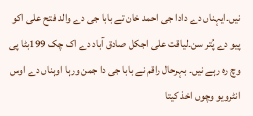نیں۔ایہناں دے دادا جی احمد خان تے بابا جی دے والد فتح علی اکو پیو دے پُتر سن۔لیاقت علی اجکل صادق آباد دے اک چک 199بٹا پی وچ رہ رہے نیں۔ بہرحال راقم نے بابا جی دا جمن ورہا اوہناں دے اوس انٹرویو وچوں اخذ کیتا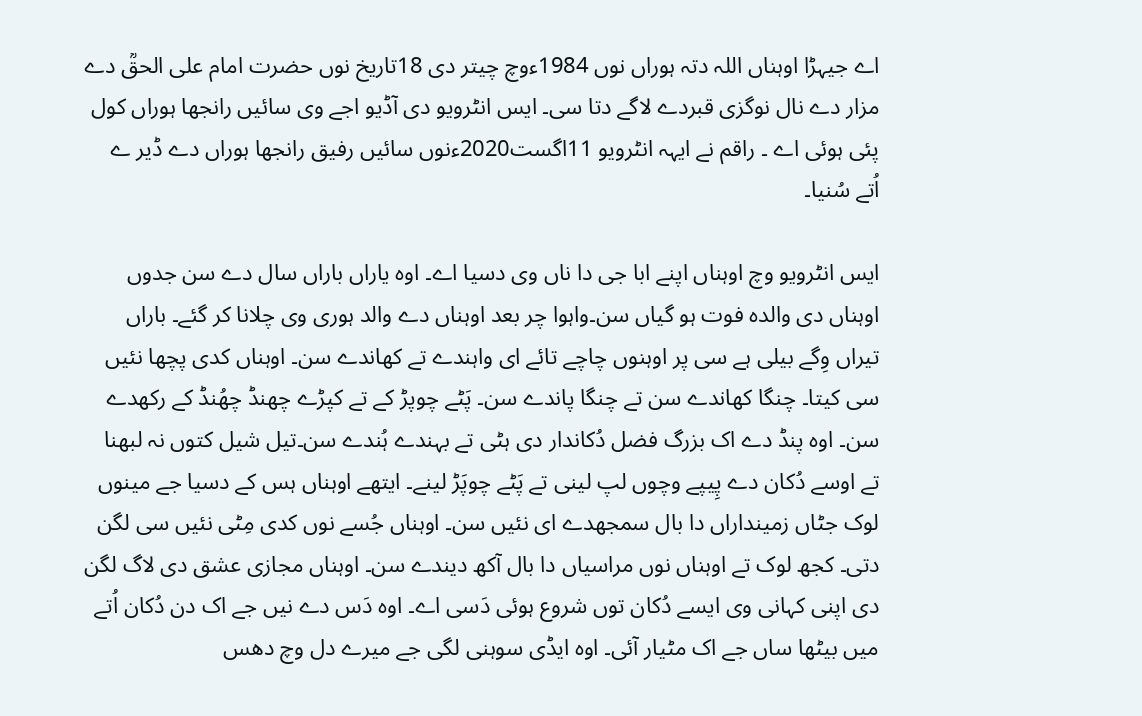اے جیہڑا اوہناں اللہ دتہ ہوراں نوں 1984ءوچ چیتر دی 18تاریخ نوں حضرت امام علی الحقؒ دے مزار دے نال نوگزی قبردے لاگے دتا سی۔ ایس انٹرویو دی آڈیو اجے وی سائیں رانجھا ہوراں کول پئی ہوئی اے ۔ راقم نے ایہہ انٹرویو 11اگست2020ءنوں سائیں رفیق رانجھا ہوراں دے ڈیر ے اُتے سُنیا۔

ایس انٹرویو وچ اوہناں اپنے ابا جی دا ناں وی دسیا اے۔ اوہ یاراں باراں سال دے سن جدوں اوہناں دی والدہ فوت ہو گیاں سن۔واہوا چر بعد اوہناں دے والد ہوری وی چلانا کر گئے۔ باراں تیراں وِگے بیلی ہے سی پر اوہنوں چاچے تائے ای واہندے تے کھاندے سن۔ اوہناں کدی پچھا نئیں سی کیتا۔ چنگا کھاندے سن تے چنگا پاندے سن۔ پَٹے چوپڑ کے تے کپڑے چھنڈ چھُنڈ کے رکھدے سن۔ اوہ پنڈ دے اک بزرگ فضل دُکاندار دی ہٹی تے بہندے ہُندے سن۔تیل شیل کتوں نہ لبھنا تے اوسے دُکان دے پِیپے وچوں لپ لینی تے پَٹے چوپَڑ لینے۔ ایتھے اوہناں ہس کے دسیا جے مینوں لوک جٹاں زمینداراں دا بال سمجھدے ای نئیں سن۔ اوہناں جُسے نوں کدی مِٹی نئیں سی لگن دتی۔ کجھ لوک تے اوہناں نوں مراسیاں دا بال آکھ دیندے سن۔ اوہناں مجازی عشق دی لاگ لگن دی اپنی کہانی وی ایسے دُکان توں شروع ہوئی دَسی اے۔ اوہ دَس دے نیں جے اک دن دُکان اُتے میں بیٹھا ساں جے اک مٹیار آئی۔ اوہ ایڈی سوہنی لگی جے میرے دل وچ دھس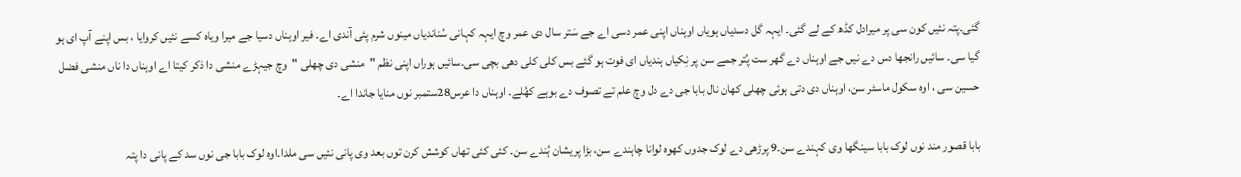گئی۔پتہ نئیں کون سی پر میرادل کڈھ کے لے گئی۔ ایہہ گل دسدیاں ہویاں اوہناں اپنی عمر دسی اے جے سَتر سال دی عمر وچ ایہہ کہانی سُناندیاں مینوں شرم پئی آندی اے۔ فیر اوہناں دسیا جے میرا ویاہ کسے نئیں کروایا ، بس اپنے آپ ای ہو گیا سی۔ سائیں رانجھا دس دے نیں جے اوہناں دے گھر ست پُتر جمے سن پر نِکیاں ہندیاں ای فوت ہو گئے بس کلی کلی دھی بچی سی۔سائیں ہوراں اپنی نظم "منشی دی چھلی "وچ جیہڑے منشی دا ذکر کیتا اے اوہناں دا ناں منشی فضل حسین سی ، اوہ سکول ماسٹر سن، اوہناں دی دتی ہوئی چھلی کھان نال بابا جی دے دل وچ علم تے تصوف دے بوہے کھُلے۔ اوہناں دا عرس28ستمبر نوں منایا جاندا اے۔

بابا قصور مند نوں لوک بابا سینگھا وی کہندے سن۔9 پرڑھی دے لوک جدوں کھوہ لوانا چاہندے سن، بڑا پریشان ہُندے سن۔ کئی کئی تھاں کوشش کرن توں بعد وی پانی نئیں سی ملدا۔اوہ لوک بابا جی نوں سد کے پانی دا پتہ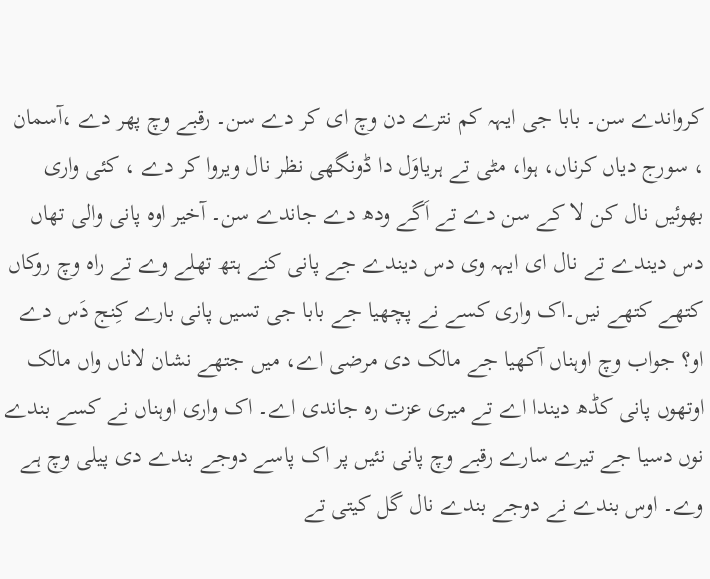کرواندے سن۔ بابا جی ایہہ کم نترے دن وچ ای کر دے سن۔ رقبے وچ پھر دے ،آسمان ، سورج دیاں کرناں، ہوا، مٹی تے ہریاوَل دا ڈونگھی نظر نال ویروا کر دے ، کئی واری بھوئیں نال کن لا کے سن دے تے اَگے ودھ دے جاندے سن۔ آخیر اوہ پانی والی تھاں دس دیندے تے نال ای ایہہ وی دس دیندے جے پانی کنے ہتھ تھلے وے تے راہ وچ روکاں کتھے کتھے نیں۔اک واری کسے نے پچھیا جے بابا جی تسیں پانی بارے کِنج دَس دے او؟ جواب وچ اوہناں آکھیا جے مالک دی مرضی اے، میں جتھے نشان لاناں واں مالک اوتھوں پانی کڈھ دیندا اے تے میری عزت رہ جاندی اے۔ اک واری اوہناں نے کسے بندے نوں دسیا جے تیرے سارے رقبے وچ پانی نئیں پر اک پاسے دوجے بندے دی پیلی وچ ہے وے۔ اوس بندے نے دوجے بندے نال گل کیتی تے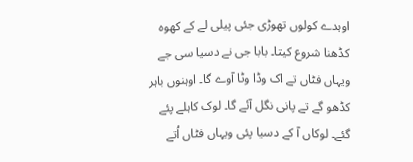اوہدے کولوں تھوڑی جئی پیلی لے کے کھوہ کڈھنا شروع کیتا۔ بابا جی نے دسیا سی جے ویہاں فٹاں تے اک وڈا وٹا آوے گا۔ اوہنوں باہر کڈھو گے تے پانی نگل آئے گا۔ لوک کاہلے پئے گئے۔ لوکاں آ کے دسیا پئی ویہاں فٹاں اُتے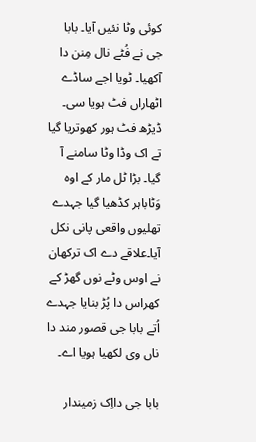کوئی وٹا نئیں آیا۔ بابا جی نے فُٹے نال مِنن دا آکھیا۔ ٹویا اجے ساڈے اٹھاراں فٹ ہویا سی۔ ڈیڑھ فٹ ہور کھوتریا گیا تے اک وڈا وٹا سامنے آ گیا۔ بڑا ٹل مار کے اوہ وَٹاباہر کڈھیا گیا جہدے تھلیوں واقعی پانی نکل آیا۔علاقے دے اک ترکھان نے اوس وٹے نوں گھڑ کے کھراس دا پُڑ بنایا جہدے اُتے بابا جی قصور مند دا ناں وی لکھیا ہویا اے۔

بابا جی دااِک زمیندار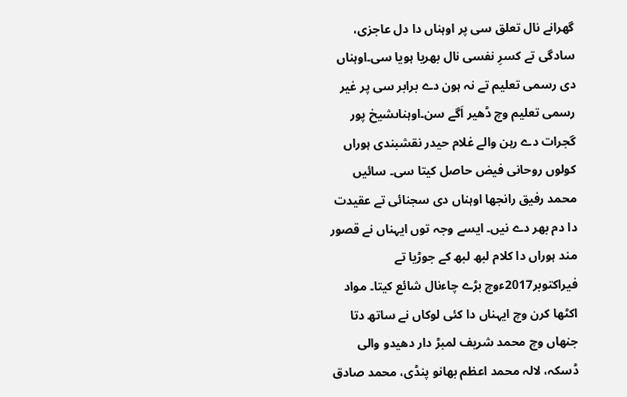گھرانے نال تعلق سی پر اوہناں دا دل عاجزی، سادگی تے کسرِ نفسی نال بھریا ہویا سی۔اوہناں دی رسمی تعلیم تے نہ ہون دے برابر سی پر غیر رسمی تعلیم وچ ڈھیر اَگے سن۔اوہناںشیخ پور گجرات دے رہن والے غلام حیدر نقشبندی ہوراں کولوں روحانی فیض حاصل کیتا سی۔ سائیں محمد رفیق رانجھا اوہناں دی سجنائی تے عقیدت دا دم بھر دے نیں۔ ایسے وجہ توں ایہناں نے قصور مند ہوراں دا کلام لبھ لبھ کے جوڑیا تے فیراکتوبر2017ءوچ بڑے چاءنال شائع کیتا۔ مواد اکٹھا کرن وچ ایہناں دا کئی لوکاں نے ساتھ دتا جنھاں وچ محمد شریف لمبڑ دار دھیدو والی ڈسکہ، لالہ محمد اعظم بھانو پنڈی، محمد صادق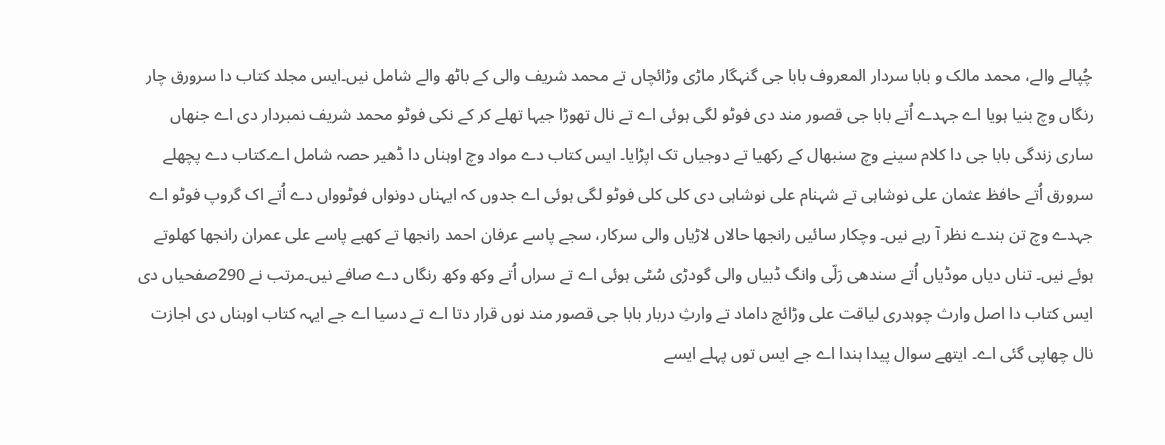چُپالے والے، محمد مالک و بابا سردار المعروف بابا جی گنہگار ماڑی وڑائچاں تے محمد شریف والی کے باٹھ والے شامل نیں۔ایس مجلد کتاب دا سرورق چار رنگاں وچ بنیا ہویا اے جہدے اُتے بابا جی قصور مند دی فوٹو لگی ہوئی اے تے نال تھوڑا جیہا تھلے کر کے نکی فوٹو محمد شریف نمبردار دی اے جنھاں ساری زندگی بابا جی دا کلام سینے وچ سنبھال کے رکھیا تے دوجیاں تک اپڑایا۔ ایس کتاب دے مواد وچ اوہناں دا ڈھیر حصہ شامل اے۔کتاب دے پچھلے سرورق اُتے حافظ عثمان علی نوشاہی تے شہنام علی نوشاہی دی کلی کلی فوٹو لگی ہوئی اے جدوں کہ ایہناں دونواں فوٹوواں دے اُتے اک گروپ فوٹو اے جہدے وچ تن بندے نظر آ رہے نیں۔ وچکار سائیں رانجھا حالاں لاڑیاں والی سرکار، سجے پاسے عرفان احمد رانجھا تے کھبے پاسے علی عمران رانجھا کھلوتے ہوئے نیں۔ تناں دیاں موڈیاں اُتے سندھی رَلّی وانگ ڈبیاں والی گودڑی سُٹی ہوئی اے تے سراں اُتے وکھ وکھ رنگاں دے صافے نیں۔مرتب نے 290صفحیاں دی ایس کتاب دا اصل وارث چوہدری لیاقت علی وڑائچ داماد تے وارثِ دربار بابا جی قصور مند نوں قرار دتا اے تے دسیا اے جے ایہہ کتاب اوہناں دی اجازت نال چھاپی گئی اے۔ ایتھے سوال پیدا ہندا اے جے ایس توں پہلے ایسے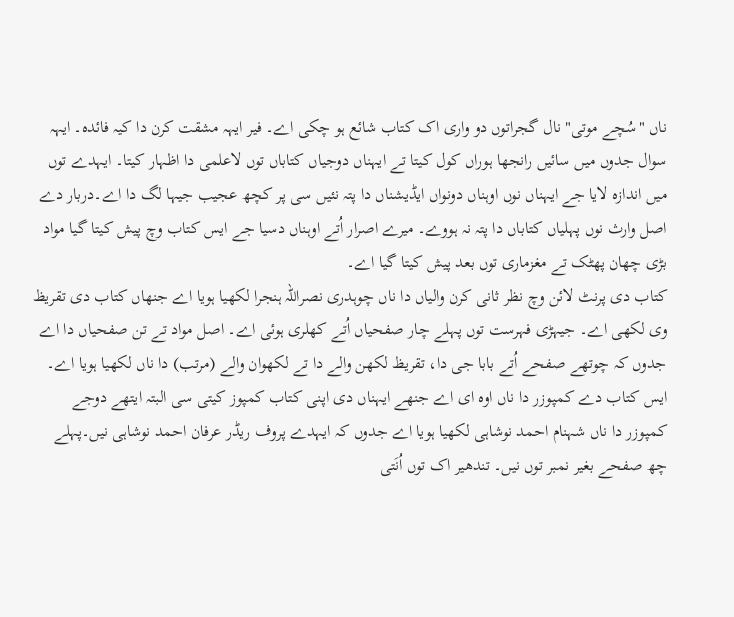ناں "سُچے موتی" نال گجراتوں دو واری اک کتاب شائع ہو چکی اے۔ فیر ایہہ مشقت کرن دا کیہ فائدہ۔ ایہہ سوال جدوں میں سائیں رانجھا ہوراں کول کیتا تے ایہناں دوجیاں کتاباں توں لاعلمی دا اظہار کیتا۔ ایہدے توں میں اندازہ لایا جے ایہناں نوں اوہناں دونواں ایڈیشناں دا پتہ نئیں سی پر کچھ عجیب جیہا لگ دا اے۔دربار دے اصل وارث نوں پہلیاں کتاباں دا پتہ نہ ہووے۔ میرے اصرار اُتے اوہناں دسیا جے ایس کتاب وچ پیش کیتا گیا مواد بڑی چھان پھٹک تے مغزماری توں بعد پیش کیتا گیا اے۔
کتاب دی پرنٹ لائن وچ نظر ثانی کرن والیاں دا ناں چوہدری نصراللہ ہنجرا لکھیا ہویا اے جنھاں کتاب دی تقریظ وی لکھی اے۔ جیہڑی فہرست توں پہلے چار صفحیاں اُتے کھلری ہوئی اے۔ اصل مواد تے تن صفحیاں دا اے جدوں کہ چوتھے صفحے اُتے بابا جی دا، تقریظ لکھن والے دا تے لکھوان والے (مرتب) دا ناں لکھیا ہویا اے۔ ایس کتاب دے کمپوزر دا ناں اوہ ای اے جنھے ایہناں دی اپنی کتاب کمپوز کیتی سی البتہ ایتھے دوجے کمپوزر دا ناں شہنام احمد نوشاہی لکھیا ہویا اے جدوں کہ ایہدے پروف ریڈر عرفان احمد نوشاہی نیں۔پہلے چھ صفحے بغیر نمبر توں نیں۔ تندھیر اک توں اُنَتی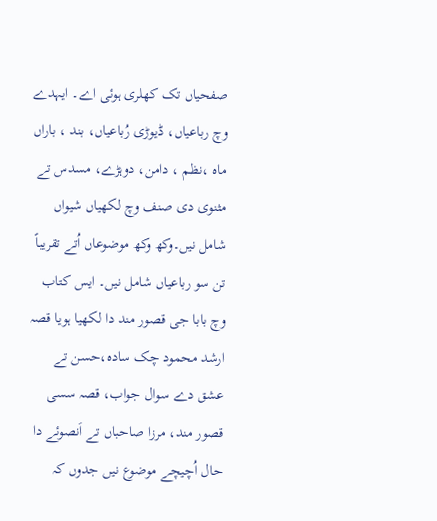صفحیاں تک کھلری ہوئی اے۔ ایہدے وچ رباعیاں، ڈیوڑی رُباعیاں، بند ، باراں ماہ ،نظم ، دامن، دوہڑے، مسدس تے مثنوی دی صنف وچ لکھیاں شیواں شامل نیں۔وکھ وکھ موضوعاں اُتے تقریباً تن سو رباعیاں شامل نیں۔ ایس کتاب وچ بابا جی قصور مند دا لکھیا ہویا قصہ ارشد محمود چک سادہ،حسن تے عشق دے سوال جواب، قصہ سسی قصور مند، مرزا صاحباں تے اَنصوئے دا حال اُچیچے موضوع نیں جدوں کہ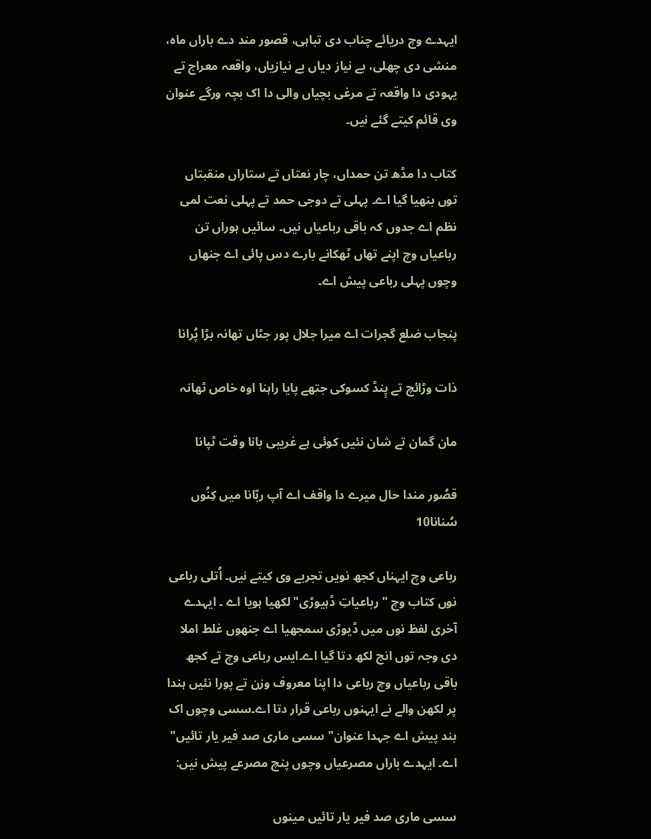ایہدے وچ دریائے چناب دی تباہی، قصور مند دے باراں ماہ، منشی دی چھلی، بے نیاز دیاں بے نیازیاں، واقعہ معراج تے یہودی دا واقعہ تے مرغی بچیاں والی دا اک بچہ ورگے عنوان وی قائم کیتے گئے نیں۔

کتاب دا مڈھ تن حمداں، چار نعتاں تے ستاراں منقبتاں توں بنھیا گیا اے۔ پہلی تے دوجی حمد تے پہلی نعت لمی نظم اے جدوں کہ باقی رباعیاں نیں۔ سائیں ہوراں تن رباعیاں وچ اپنے تھاں ٹھکانے بارے دس پائی اے جنھاں وچوں پہلی رباعی پیش اے۔

پنجاب ضلع گجرات اے میرا جلال پور جٹاں تھانہ بڑا پُرانا

ذات وڑائچ تے پِنڈ کسوکی جتھے پایا راہنا اوہ خاص ٹھانہ

مان گمان تے شان نئیں کوئی ہے غریبی بانا وقت ٹپانا

قصُور مندا حال میرے دا واقف اے آپ ربّانا میں کِنُوں سُنانا10

رباعی وچ ایہناں کجھ نویں تجربے وی کیتے نیں۔ اُتلی رباعی نوں کتاب وچ " رباعیاتِ ڈہیوڑی" لکھیا ہویا اے ۔ ایہدے آخری لفظ نوں میں ڈیوڑی سمجھیا اے جنھوں غلط املا دی وجہ توں انج لکھ دتا گیا اے۔ایس رباعی وچ تے کجھ باقی رباعیاں وچ رباعی دا اپنا معروف وزن تے پورا نئیں ہندا پر لکھن والے نے ایہنوں رباعی قرار دتا اے۔سسی وچوں اک بند پیش اے جہدا عنوان" سسی ماری صد فیر یار تائیں" اے۔ ایہدے باراں مصرعیاں وچوں پنچ مصرعے پیش نیں:

سسی ماری صد فیر یار تائیں مینوں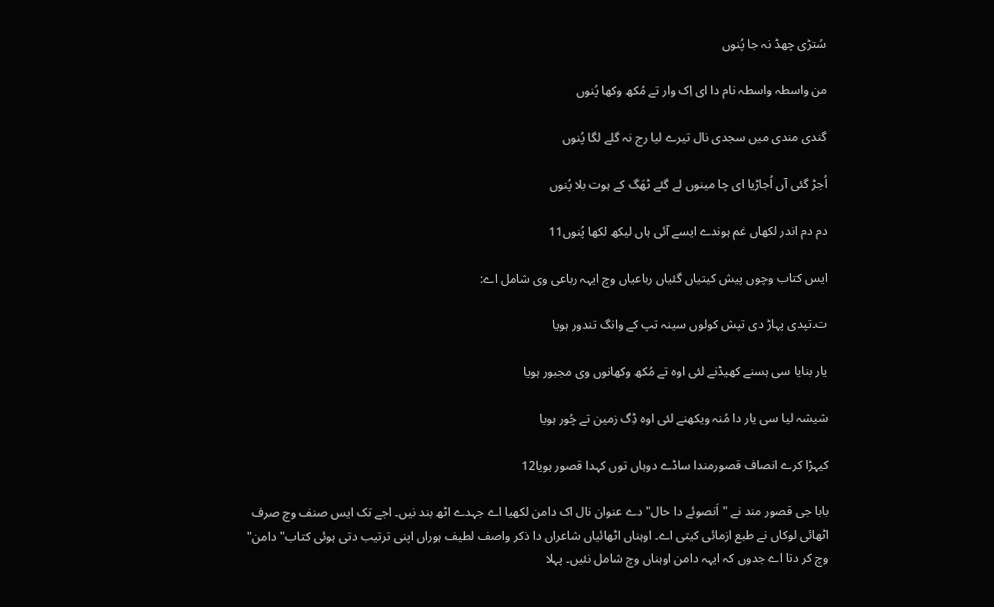سُتڑی چھڈ نہ جا پُنوں

من واسطہ واسطہ نام دا ای اِک وار تے مُکھ وکھا پُنوں

گندی مندی میں سجدی نال تیرے لیا رج نہ گلے لگا پُنوں

اُجڑ گئی آں اُجاڑیا ای چا مینوں لے گئے ٹھَگ کے ہوت بلا پُنوں

دم دم اندر لکھاں غم ہوندے ایسے آئی ہاں لیکھ لکھا پُنوں11

ایس کتاب وچوں پیش کیتیاں گئیاں رباعیاں وچ ایہہ رباعی وی شامل اے:

ت۔تپدی پہاڑ دی تپش کولوں سینہ تپ کے وانگ تندور ہویا

یار بنایا سی ہسنے کھیڈنے لئی اوہ تے مُکھ وکھانوں وی مجبور ہویا

شیشہ لیا سی یار دا مُنہ ویکھنے لئی اوہ ڈِگ زمین تے چُور ہویا

کیہڑا کرے انصاف قصورمندا ساڈے دوہاں توں کہدا قصور ہویا12

بابا جی قصور مند نے "اَنصوئے دا حال" دے عنوان نال اک دامن لکھیا اے جہدے اٹھ بند نیں۔ اجے تک ایس صنف وچ صرف اٹھائی لوکاں نے طبع ازمائی کیتی اے۔ اوہناں اٹھائیاں شاعراں دا ذکر واصف لطیف ہوراں اپنی ترتیب دتی ہوئی کتاب"دامن" وچ کر دتا اے جدوں کہ ایہہ دامن اوہناں وچ شامل نئیں۔ پہلا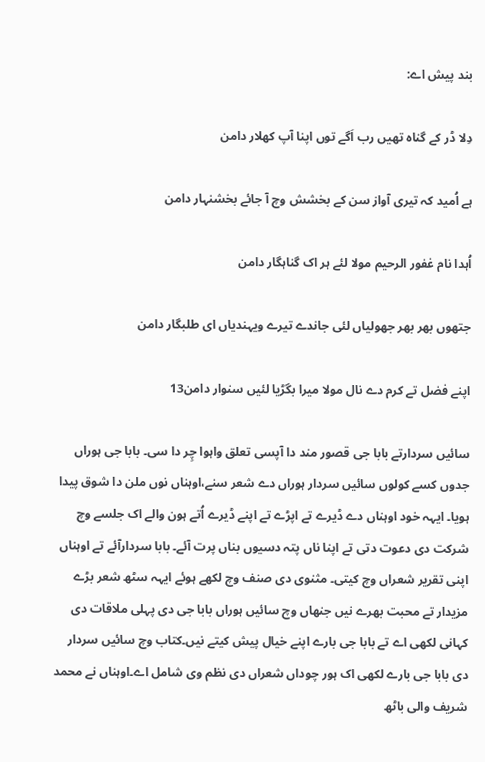بند پیش اے:

دِلا ڈر کے گناہ تھیں رب اَگے توں اپنا آپ کھلار دامن

ہے اُمید کہ تیری آواز سن کے بخشش وچ آ جائے بخشنہار دامن

اُہدا نام غفور الرحیم مولا لئے ہر اک گناہگار دامن

جتھوں بھر بھر جھولیاں لئی جاندے تیرے ویہندیاں ای طلبگار دامن

اپنے فضل تے کرم دے نال مولا میرا بگڑیا لئیں سنوار دامن13

سائیں سردارتے بابا جی قصور مند دا آپسی تعلق واہوا چِر دا سی۔ بابا جی ہوراں جدوں کسے کولوں سائیں سردار ہوراں دے شعر سنے،اوہناں نوں ملن دا شوق پیدا ہویا۔ ایہہ خود اوہناں دے ڈیرے تے اپڑے تے اپنے ڈیرے اُتے ہون والے اک جلسے وچ شرکت دی دعوت دتی تے اپنا ناں پتہ دسیوں بناں پرت آئے۔ بابا سردارآئے تے اوہناں اپنی تقریر شعراں وچ کیتی۔ مثنوی دی صنف وچ لکھے ہوئے ایہہ سٹھ شعر بڑے مزیدار تے محبت بھرے نیں جنھاں وچ سائیں ہوراں بابا جی دی پہلی ملاقات دی کہانی لکھی اے تے بابا جی بارے اپنے خیال پیش کیتے نیں۔کتاب وچ سائیں سردار دی بابا جی بارے لکھی اک ہور چوداں شعراں دی نظم وی شامل اے۔اوہناں نے محمد شریف والی باٹھ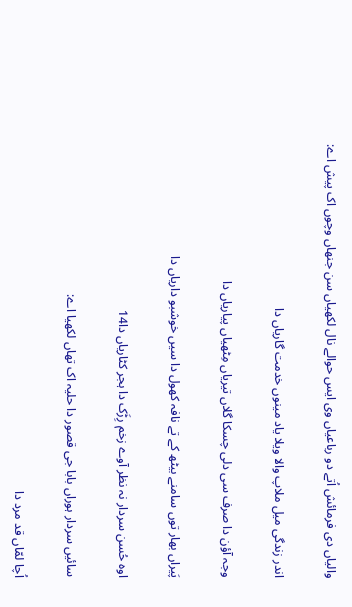والیاں دی فرمائش اُتے دو رباعیاں وی ایس حوالے نال لکھیاں سن جنھاں وچوں اک پیش اے:

اندر زندگی میل ملاپ والا ویلا یاد مینوں خدمت گاریاں دا

وجہ آؤن دا صرف سی دلی چسکا گلاں تیریاں مِٹھیاں پیاریاں دا

پَیراں بھار توں سامنے بیٹھ کے تے نافہ کھول دا سیں خوشبو داریاں دا

اوہ حُسن سردار نہ نظر آوے زخم رِڑَک دا ہجر کٹاریاں دا14

سائیں سردار ہوراں بابا جی قصور دا حلیہ اک تھاں لکھیا اے:

اُچا لمّاں قد مرد دا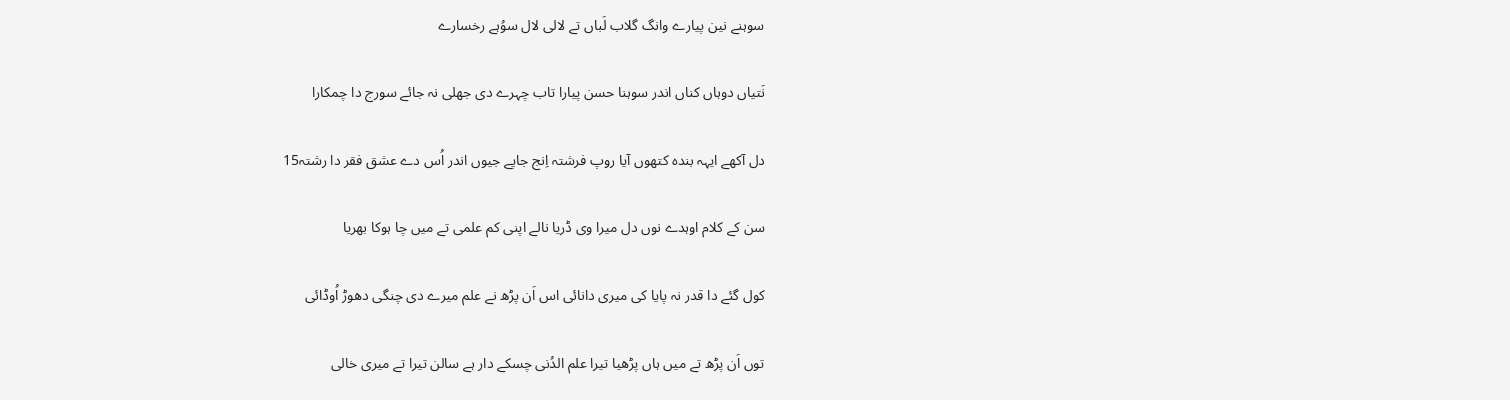سوہنے نین پیارے وانگ گلاب لَباں تے لالی لال سوُہے رخسارے

نَتیاں دوہاں کناں اندر سوہنا حسن پیارا تاب چہرے دی جھلی نہ جائے سورج دا چمکارا

دل آکھے ایہہ بندہ کتھوں آیا روپ فرشتہ اِنج جاپے جیوں اندر اُس دے عشق فقر دا رشتہ15

سن کے کلام اوہدے نوں دل میرا وی ڈریا نالے اپنی کم علمی تے میں چا ہوکا بھریا

کول گئے دا قدر نہ پایا کی میری دانائی اس اَن پڑھ نے علم میرے دی چنگی دھوڑ اُوڈائی

توں اَن پڑھ تے میں ہاں پڑھیا تیرا علم الدُنی چسکے دار ہے سالن تیرا تے میری خالی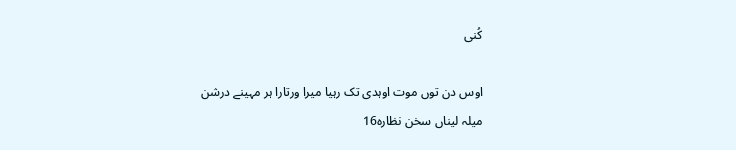کُنی

اوس دن توں موت اوہدی تک رہیا میرا ورتارا ہر مہینے درشن میلہ لیناں سخن نظارہ16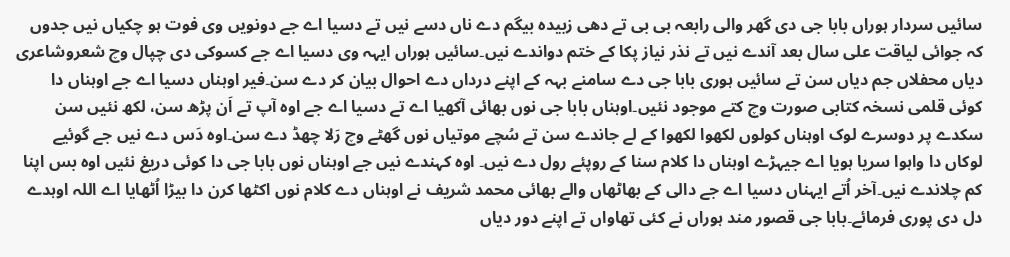سائیں سردار ہوراں بابا جی دی گھر والی رابعہ بی بی تے دھی زبیدہ بیگم دے ناں دسے نیں تے دسیا اے جے دونویں وی فوت ہو چکیاں نیں جدوں کہ جوائی لیاقت علی سال بعد آندے نیں تے نذر نیاز پکا کے ختم دواندے نیں۔سائیں ہوراں ایہہ وی دسیا اے جے کسوکی دی چپال وچ شعروشاعری دیاں محفلاں جم دیاں سن تے سائیں ہوری بابا جی دے سامنے بہہ کے اپنے درداں دے احوال بیان کر دے سن۔فیر اوہناں دسیا اے جے اوہناں دا کوئی قلمی نسخہ کتابی صورت وچ کتے موجود نئیں۔اوہناں بابا جی نوں بھائی آکھیا اے تے دسیا اے جے اوہ آپ تے اَن پڑھ سن، لکھ نئیں سن سکدے پر دوسرے لوک اوہناں کولوں لکھوا لکھوا کے لے جاندے سن تے سُچے موتیاں نوں گھٹے وچ رَلا چھڈ دے سن۔اوہ دَس دے نیں جے گوئیے لوکاں دا واہوا سریا ہویا اے جیہڑے اوہناں دا کلام سنا کے روپئے رول دے نیں۔ اوہ کہندے نیں جے اوہناں نوں بابا جی دا کوئی دریغ نئیں اوہ بس اپنا کم چلاندے نیں۔آخر اُتے ایہناں دسیا اے جے دالی کے بھاٹھاں والے بھائی محمد شریف نے اوہناں دے کلام نوں اکٹھا کرن دا بیڑا اُٹھایا اے اللہ اوہدے دل دی پوری فرمائے۔بابا جی قصور مند ہوراں نے کئی تھاواں تے اپنے دور دیاں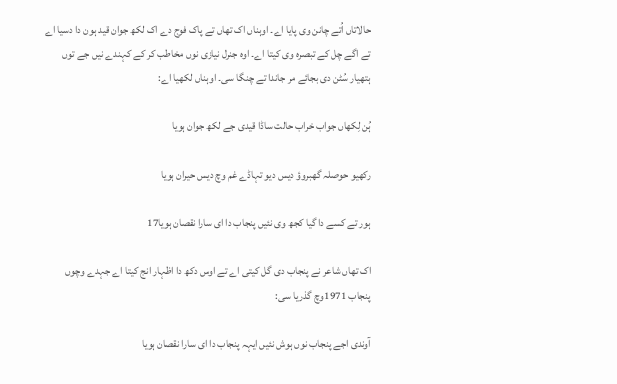حالاتاں اُتے چانن وی پایا اے۔ اوہناں اک تھاں تے پاک فوج دے اک لکھ جوان قید ہون دا دسیا اے تے اگے چل کے تبصرہ وی کیتا اے۔ اوہ جنرل نیازی نوں مخاطب کر کے کہندے نیں جے توں ہتھیار سُٹن دی بجائے مر جاندا تے چنگا سی۔ اوہناں لکھیا اے:

ہُن لِکھاں جواب خراب حالت ساڈا قیدی جے لکھ جوان ہویا

رکھیو حوصلہ گھبروؤ دیس دیو تہاڈے غم وچ دیس حیران ہویا

ہور تے کسے دا گیا کجھ وی نئیں پنجاب دا ای سارا نقصان ہویا17

اک تھاں شاعر نے پنجاب دی گل کیتی اے تے اوس دکھ دا اظہار انج کیتا اے جہدے وچوں پنجاب 1971وچ گذریا سی:

آوندی اجے پنجاب نوں ہوش نئیں ایہہ پنجاب دا ای سارا نقصان ہویا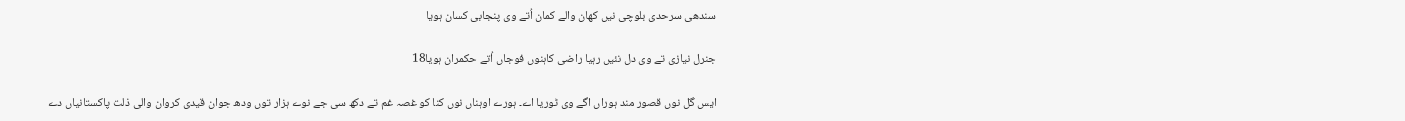سندھی سرحدی بلوچی نیں کھان والے کمان اُتے وی پنجابی کسان ہویا

جنرل نیازی تے وی دل نئیں رہیا راضی کاہنوں فوجاں اُتے حکمران ہویا18

ایس گل نوں قصور مند ہوراں اگے وی ٹوریا اے۔ ہورے اوہناں نوں کنا کو غصہ غم تے دکھ سی جے نوے ہزار توں ودھ جوان قیدی کروان والی ذلت پاکستانیاں دے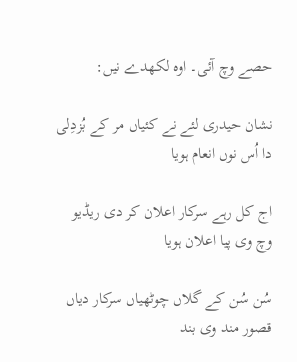حصے وچ آئی۔ اوہ لکھدے نیں:

نشان حیدری لئے نے کئیاں مر کے بُزدِلی دا اُس نوں انعام ہویا

اج کل رہے سرکار اعلان کر دی ریڈیو وچ وی پیا اعلان ہویا

سُن سُن کے گلاں چوٹھیاں سرکار دیاں قصور مند وی بند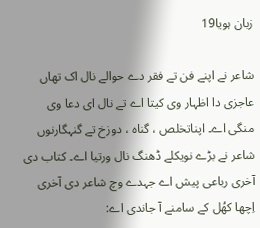زبان ہویا19

شاعر نے اپنے فن تے فقر دے حوالے نال اک تھاں عاجزی دا اظہار وی کیتا اے تے نال ای دعا وی منگی اے۔ اپناتخلص ، گناہ ، دوزخ تے گنہگارنوں شاعر نے بڑے نویکلے ڈھنگ نال ورتیا اے۔ کتاب دی آخری رباعی پیش اے جہدے وچ شاعر دی آخری اِچھا کھُل کے سامنے آ جاندی اے: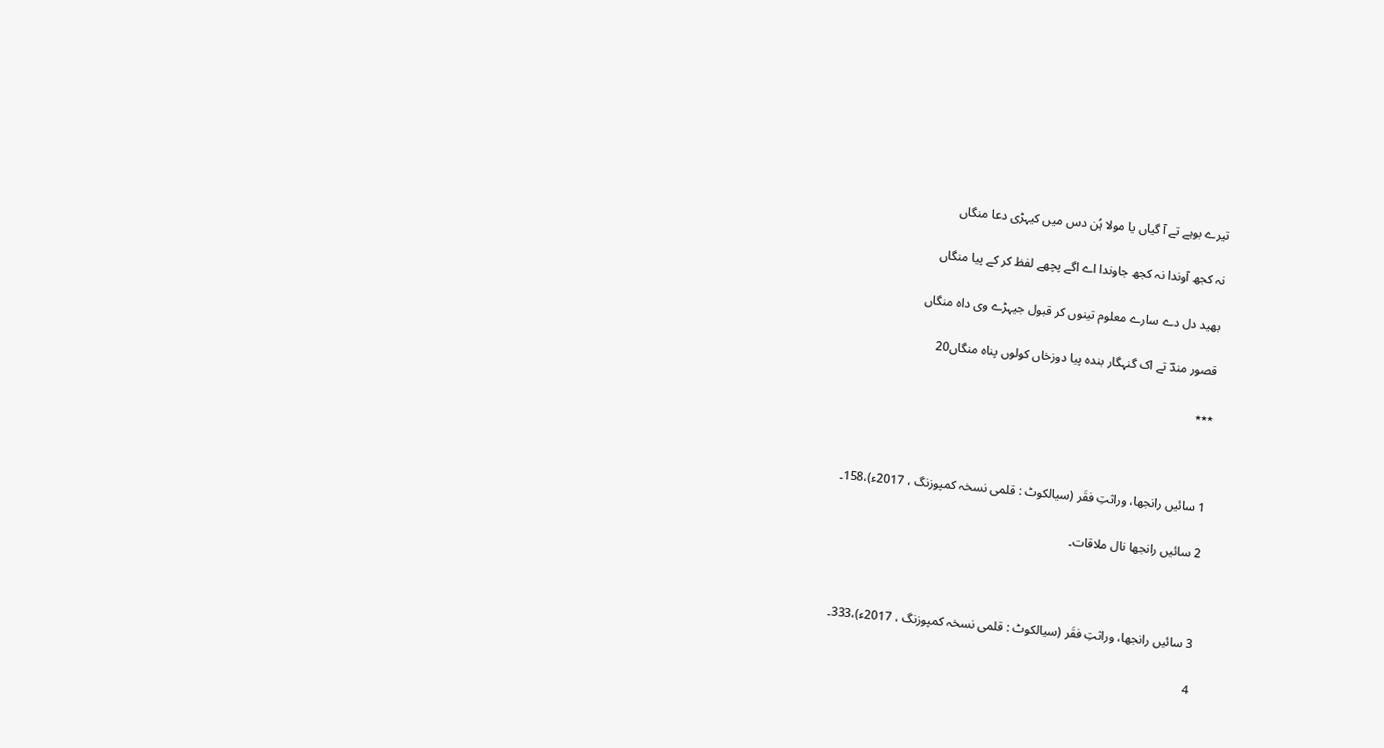تیرے بوہے تے آ گیاں یا مولا ہُن دس میں کیہڑی دعا منگاں

نہ کجھ آوندا نہ کجھ جاوندا اے اگے پچھے لفظ کر کے پیا منگاں

بھید دل دے سارے معلوم تینوں کر قبول جیہڑے وی داہ منگاں

قصور مندؔ تے اک گنہگار بندہ پیا دوزخاں کولوں پناہ منگاں20

٭٭٭



1 سائیں رانجھا، وراثتِ فقَر (سیالکوٹ : قلمی نسخہ کمپوزنگ ، 2017ء)،158۔

2 سائیں رانجھا نال ملاقات۔



3 سائیں رانجھا، وراثتِ فقَر (سیالکوٹ : قلمی نسخہ کمپوزنگ ، 2017ء)،333۔

4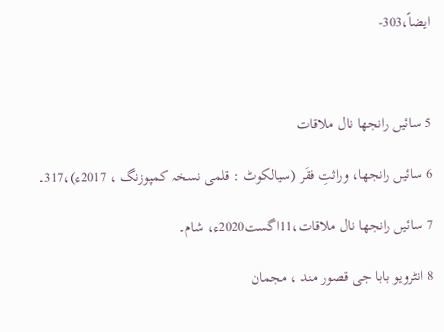ایضاً،303-



5 سائیں رانجھا نال ملاقات

6 سائیں رانجھا، وراثتِ فقَر (سیالکوٹ : قلمی نسخہ کمپوزنگ ، 2017ء)،317۔

7 سائیں رانجھا نال ملاقات،11اگست2020ء، شام۔

8 انٹرویو بابا جی قصور مند ، مجمان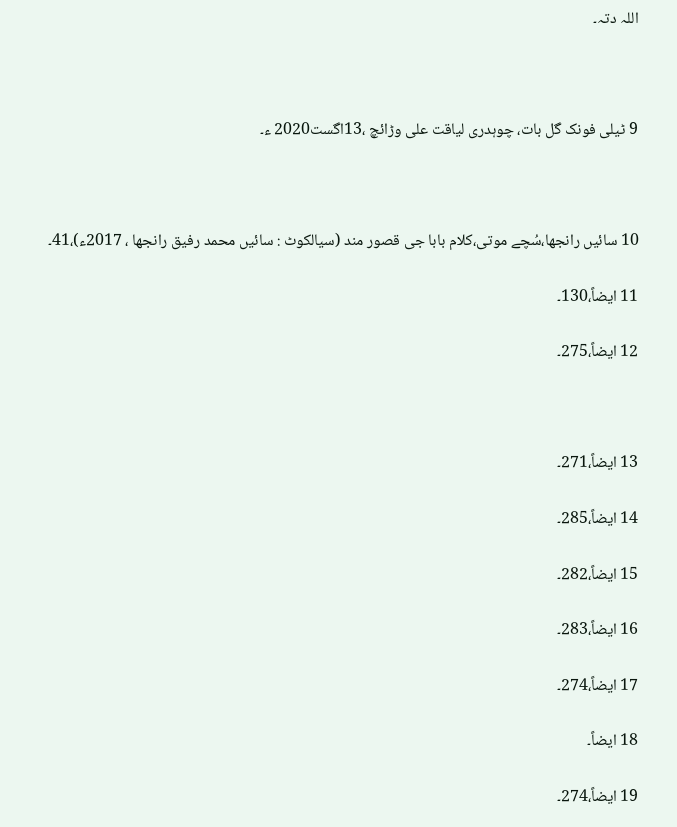اللہ دتہ۔



9 ٹیلی فونک گل بات، چوہدری لیاقت علی وڑائچ ،13اگست2020 ء۔



10 سائیں رانجھا،سُچے موتی،کلام بابا جی قصور مند (سیالکوٹ : سائیں محمد رفیق رانجھا ، 2017ء)،41۔

11 ایضاً،130۔

12 ایضاً،275۔



13 ایضاً،271۔

14 ایضاً،285۔

15 ایضاً،282۔

16 ایضاً،283۔

17 ایضاً،274۔

18 ایضاً۔

19 ایضاً،274۔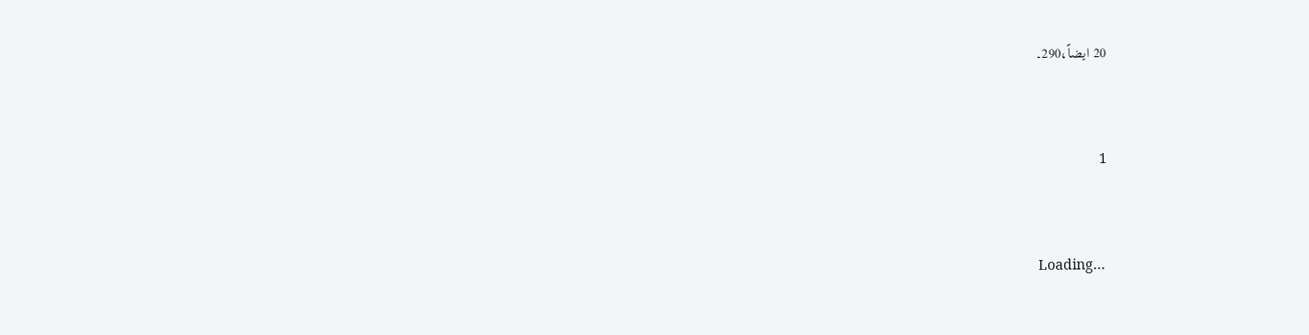20 ایضاً،290۔



1



Loading...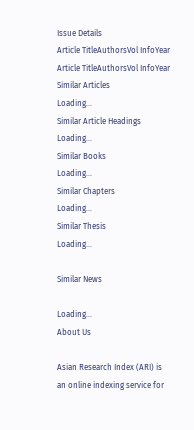Issue Details
Article TitleAuthorsVol InfoYear
Article TitleAuthorsVol InfoYear
Similar Articles
Loading...
Similar Article Headings
Loading...
Similar Books
Loading...
Similar Chapters
Loading...
Similar Thesis
Loading...

Similar News

Loading...
About Us

Asian Research Index (ARI) is an online indexing service for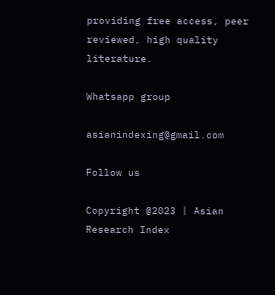providing free access, peer reviewed, high quality literature.

Whatsapp group

asianindexing@gmail.com

Follow us

Copyright @2023 | Asian Research Index